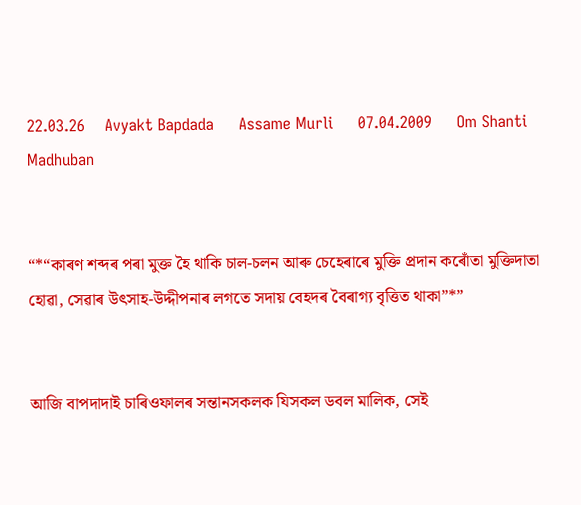22.03.26    Avyakt Bapdada     Assame Murli     07.04.2009     Om Shanti     Madhuban


“*“কাৰণ শব্দৰ পৰা মুক্ত হৈ থাকি চাল-চলন আৰু চেহেৰাৰে মুক্তি প্ৰদান কৰোঁতা মুক্তিদাতা হোৱা, সেৱাৰ উৎসাহ-উদ্দীপনাৰ লগতে সদায় বেহদৰ বৈৰাগ্য বৃত্তিত থাকা”*”


আজি বাপদাদাই চাৰিওফালৰ সন্তানসকলক যিসকল ডবল মালিক, সেই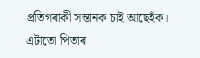প্ৰতিগৰাকী সন্তানক চাই আছেহঁক। এটাতো পিতাৰ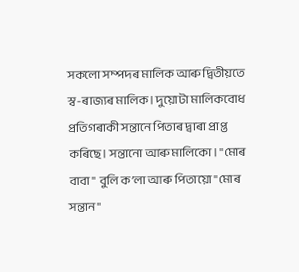সকলো সম্পদৰ মালিক আৰু দ্বিতীয়তে স্ব-ৰাজ্যৰ মালিক। দুয়োটা মালিকবোধ প্ৰতিগৰাকী সন্তানে পিতাৰ দ্বাৰা প্ৰাপ্ত কৰিছে। সন্তানো আৰু মালিকো। "মোৰ বাবা" বুলি ক’লা আৰু পিতায়ো "মোৰ সন্তান"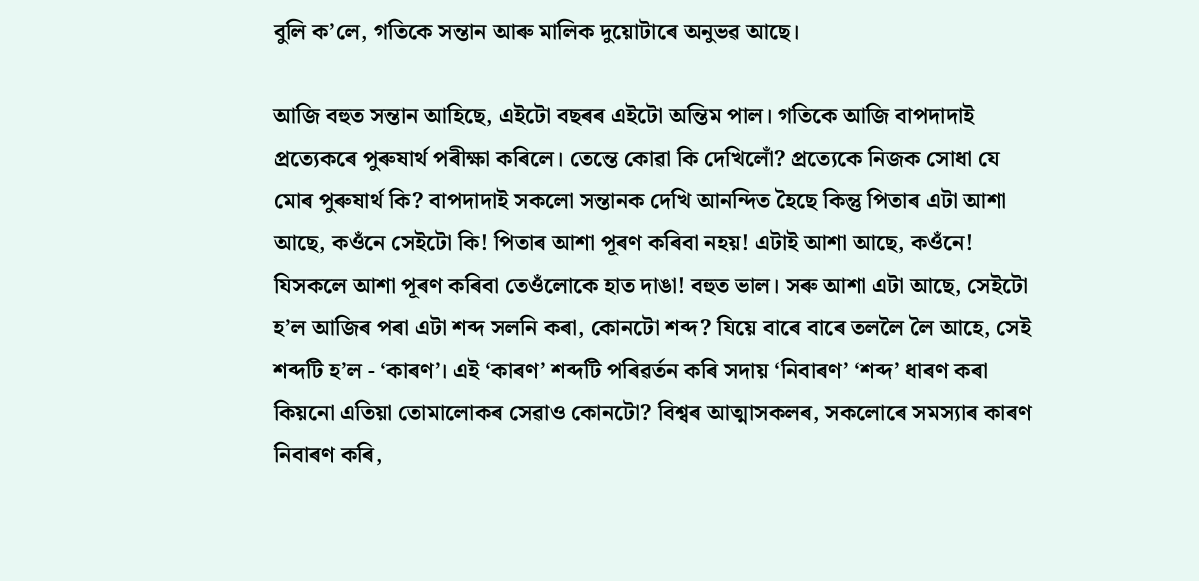বুলি ক’লে, গতিকে সন্তান আৰু মালিক দুয়োটাৰে অনুভৱ আছে।

আজি বহুত সন্তান আহিছে, এইটো বছৰৰ এইটো অন্তিম পাল। গতিকে আজি বাপদাদাই প্ৰত্যেকৰে পুৰুষাৰ্থ পৰীক্ষা কৰিলে। তেন্তে কোৱা কি দেখিলোঁ? প্ৰত্যেকে নিজক সোধা যে মোৰ পুৰুষাৰ্থ কি? বাপদাদাই সকলো সন্তানক দেখি আনন্দিত হৈছে কিন্তু পিতাৰ এটা আশা আছে, কওঁনে সেইটো কি! পিতাৰ আশা পূৰণ কৰিবা নহয়! এটাই আশা আছে, কওঁনে! যিসকলে আশা পূৰণ কৰিবা তেওঁলোকে হাত দাঙা! বহুত ভাল। সৰু আশা এটা আছে, সেইটো হ’ল আজিৰ পৰা এটা শব্দ সলনি কৰা, কোনটো শব্দ? যিয়ে বাৰে বাৰে তললৈ লৈ আহে, সেই শব্দটি হ’ল - ‘কাৰণ’। এই ‘কাৰণ’ শব্দটি পৰিৱৰ্তন কৰি সদায় ‘নিবাৰণ’ ‘শব্দ’ ধাৰণ কৰা কিয়নো এতিয়া তোমালোকৰ সেৱাও কোনটো? বিশ্বৰ আত্মাসকলৰ, সকলোৰে সমস্যাৰ কাৰণ নিবাৰণ কৰি,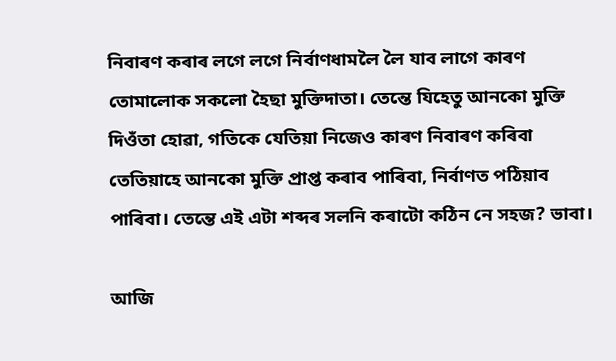নিবাৰণ কৰাৰ লগে লগে নিৰ্বাণধামলৈ লৈ যাব লাগে কাৰণ তোমালোক সকলো হৈছা মুক্তিদাতা। তেন্তে যিহেতু আনকো মুক্তি দিওঁতা হোৱা, গতিকে যেতিয়া নিজেও কাৰণ নিবাৰণ কৰিবা তেতিয়াহে আনকো মুক্তি প্ৰাপ্ত কৰাব পাৰিবা, নিৰ্বাণত পঠিয়াব পাৰিবা। তেন্তে এই এটা শব্দৰ সলনি কৰাটো কঠিন নে সহজ? ভাবা।

আজি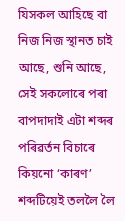যিসকল আহিছে বা নিজ নিজ স্থানত চাই আছে, শুনি আছে, সেই সকলোৰে পৰা বাপদাদাই এটা শব্দৰ পৰিৱৰ্তন বিচাৰে কিয়নো ‘কাৰণ’ শব্দটিয়েই তললৈ লৈ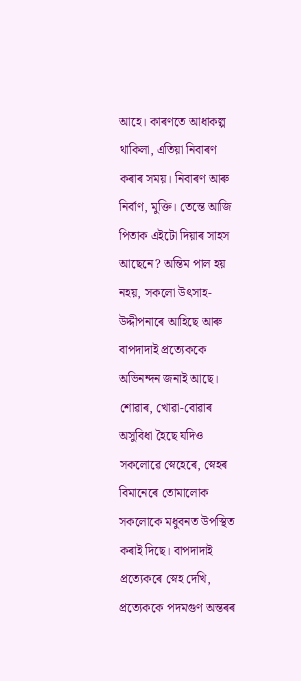আহে। কাৰণতে আধাকল্প থাকিলা, এতিয়া নিবাৰণ কৰাৰ সময়। নিবাৰণ আৰু নিৰ্বাণ, মুক্তি। তেন্তে আজি পিতাক এইটো দিয়াৰ সাহস আছেনে? অন্তিম পাল হয় নহয়, সকলো উৎসাহ-উদ্দীপনাৰে আহিছে আৰু বাপদাদাই প্ৰত্যেককে অভিনন্দন জনাই আছে। শোৱাৰ, খোৱা-বোৱাৰ অসুবিধা হৈছে যদিও সকলোৱে স্নেহেৰে, স্নেহৰ বিমানেৰে তোমালোক সকলোকে মধুবনত উপস্থিত কৰাই দিছে। বাপদাদাই প্ৰত্যেকৰে স্নেহ দেখি, প্ৰত্যেককে পদমগুণ অন্তৰৰ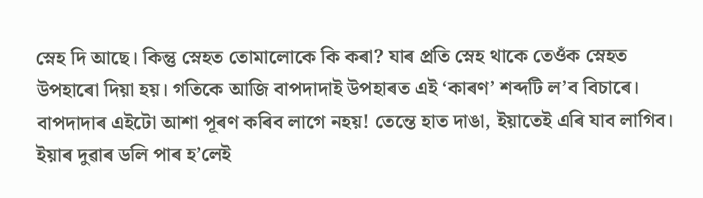স্নেহ দি আছে। কিন্তু স্নেহত তোমালোকে কি কৰা? যাৰ প্ৰতি স্নেহ থাকে তেওঁক স্নেহত উপহাৰো দিয়া হয়। গতিকে আজি বাপদাদাই উপহাৰত এই ‘কাৰণ’ শব্দটি ল’ব বিচাৰে। বাপদাদাৰ এইটো আশা পূৰণ কৰিব লাগে নহয়! তেন্তে হাত দাঙা, ইয়াতেই এৰি যাব লাগিব। ইয়াৰ দুৱাৰ ডলি পাৰ হ’লেই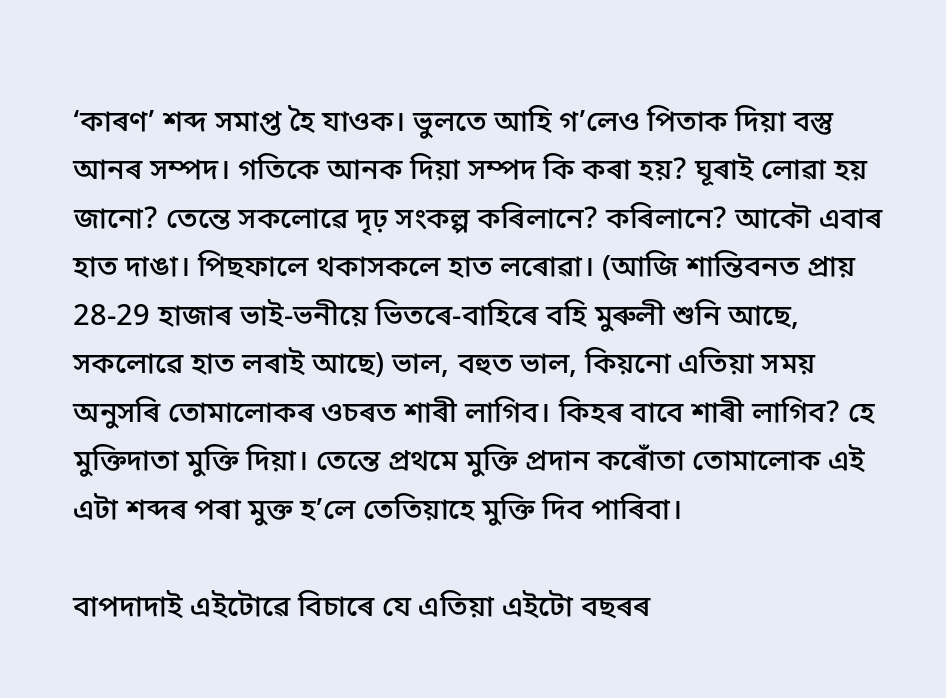‘কাৰণ’ শব্দ সমাপ্ত হৈ যাওক। ভুলতে আহি গ’লেও পিতাক দিয়া বস্তু আনৰ সম্পদ। গতিকে আনক দিয়া সম্পদ কি কৰা হয়? ঘূৰাই লোৱা হয় জানো? তেন্তে সকলোৱে দৃঢ় সংকল্প কৰিলানে? কৰিলানে? আকৌ এবাৰ হাত দাঙা। পিছফালে থকাসকলে হাত লৰোৱা। (আজি শান্তিবনত প্ৰায় 28-29 হাজাৰ ভাই-ভনীয়ে ভিতৰে-বাহিৰে বহি মুৰুলী শুনি আছে, সকলোৱে হাত লৰাই আছে) ভাল, বহুত ভাল, কিয়নো এতিয়া সময় অনুসৰি তোমালোকৰ ওচৰত শাৰী লাগিব। কিহৰ বাবে শাৰী লাগিব? হে মুক্তিদাতা মুক্তি দিয়া। তেন্তে প্ৰথমে মুক্তি প্ৰদান কৰোঁতা তোমালোক এই এটা শব্দৰ পৰা মুক্ত হ’লে তেতিয়াহে মুক্তি দিব পাৰিবা।

বাপদাদাই এইটোৱে বিচাৰে যে এতিয়া এইটো বছৰৰ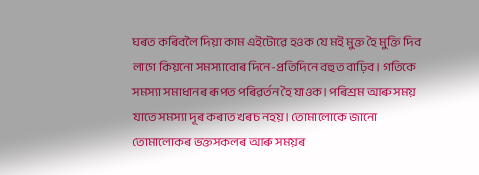ঘৰত কৰিবলৈ দিয়া কাম এইটোৱে হওক যে মই মুক্ত হৈ মুক্তি দিব লাগে কিয়নো সমস্যাবোৰ দিনে-প্ৰতিদিনে বহুত বাঢ়িব। গতিকে সমস্যা সমাধানৰ ৰূপত পৰিৱৰ্তন হৈ যাওক। পৰিশ্ৰম আৰু সময় যাতে সমস্যা দূৰ কৰাত খৰচ নহয়। তোমালোকে জানো তোমালোকৰ ভক্তসকলৰ আৰু সময়ৰ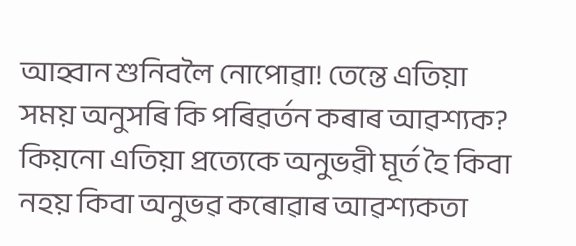আহ্বান শুনিবলৈ নোপোৱা! তেন্তে এতিয়া সময় অনুসৰি কি পৰিৱৰ্তন কৰাৰ আৱশ্যক? কিয়নো এতিয়া প্ৰত্যেকে অনুভৱী মূৰ্ত হৈ কিবা নহয় কিবা অনুভৱ কৰোৱাৰ আৱশ্যকতা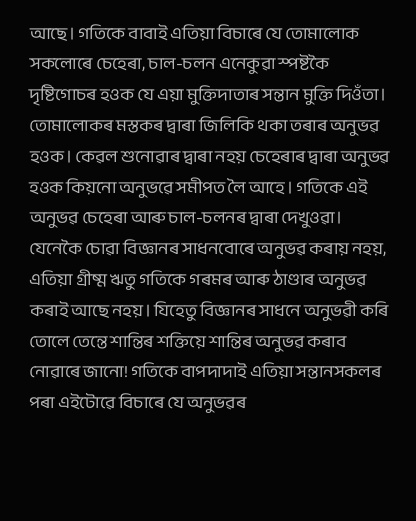আছে। গতিকে বাবাই এতিয়া বিচাৰে যে তোমালোক সকলোৰে চেহেৰা, চাল-চলন এনেকুৱা স্পষ্টকৈ দৃষ্টিগোচৰ হওক যে এয়া মুক্তিদাতাৰ সন্তান মুক্তি দিওঁতা। তোমালোকৰ মস্তকৰ দ্বাৰা জিলিকি থকা তৰাৰ অনুভৱ হওক। কেৱল শুনোৱাৰ দ্বাৰা নহয় চেহেৰাৰ দ্বাৰা অনুভৱ হওক কিয়নো অনুভৱে সমীপত লৈ আহে। গতিকে এই অনুভৱ চেহেৰা আৰু চাল-চলনৰ দ্বাৰা দেখুওৱা। যেনেকৈ চোৱা বিজ্ঞানৰ সাধনবোৰে অনুভৱ কৰায় নহয়, এতিয়া গ্ৰীষ্ম ঋতু গতিকে গৰমৰ আৰু ঠাণ্ডাৰ অনুভৱ কৰাই আছে নহয়। যিহেতু বিজ্ঞানৰ সাধনে অনুভৱী কৰি তোলে তেন্তে শান্তিৰ শক্তিয়ে শান্তিৰ অনুভৱ কৰাব নোৱাৰে জানো! গতিকে বাপদাদাই এতিয়া সন্তানসকলৰ পৰা এইটোৱে বিচাৰে যে অনুভৱৰ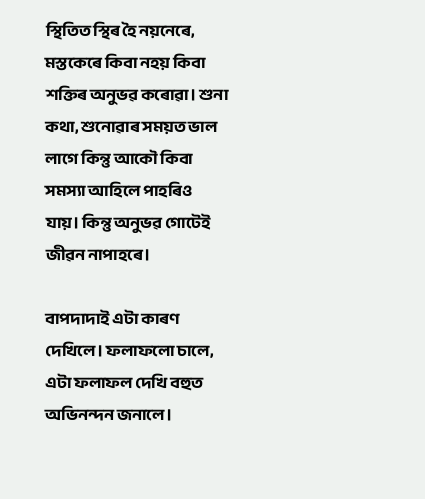স্থিতিত স্থিৰ হৈ নয়নেৰে, মস্তকেৰে কিবা নহয় কিবা শক্তিৰ অনুভৱ কৰোৱা। শুনা কথা, শুনোৱাৰ সময়ত ভাল লাগে কিন্তু আকৌ কিবা সমস্যা আহিলে পাহৰিও যায়। কিন্তু অনুভৱ গোটেই জীৱন নাপাহৰে।

বাপদাদাই এটা কাৰণ দেখিলে। ফলাফলো চালে, এটা ফলাফল দেখি বহুত অভিনন্দন জনালে।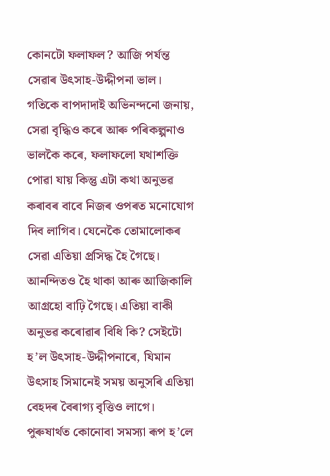কোনটো ফলাফল? আজি পৰ্যন্ত সেৱাৰ উৎসাহ-উদ্দীপনা ভাল। গতিকে বাপদাদাই অভিনন্দনো জনায়, সেৱা বৃদ্ধিও কৰে আৰু পৰিকল্পনাও ভালকৈ কৰে, ফলাফলো যথাশক্তি পোৱা যায় কিন্তু এটা কথা অনুভৱ কৰাবৰ বাবে নিজৰ ওপৰত মনোযোগ দিব লাগিব। যেনেকৈ তোমালোকৰ সেৱা এতিয়া প্ৰসিদ্ধ হৈ গৈছে। আনন্দিতও হৈ থাকা আৰু আজিকালি আগ্ৰহো বাঢ়ি গৈছে। এতিয়া বাকী অনুভৱ কৰোৱাৰ বিধি কি? সেইটো হ’ল উৎসাহ-উদ্দীপনাৰে, যিমান উৎসাহ সিমানেই সময় অনুসৰি এতিয়া বেহদৰ বৈৰাগ্য বৃত্তিও লাগে। পুৰুষাৰ্থত কোনোবা সমস্যা ৰূপ হ’লে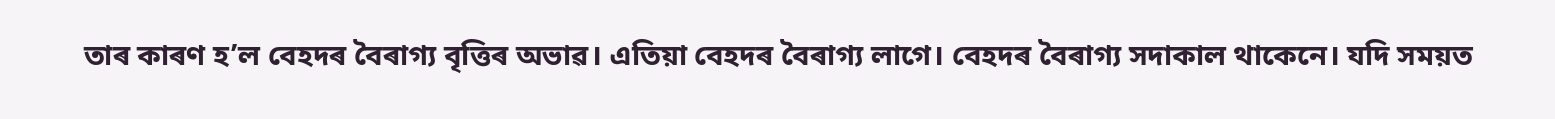তাৰ কাৰণ হ’ল বেহদৰ বৈৰাগ্য বৃত্তিৰ অভাৱ। এতিয়া বেহদৰ বৈৰাগ্য লাগে। বেহদৰ বৈৰাগ্য সদাকাল থাকেনে। যদি সময়ত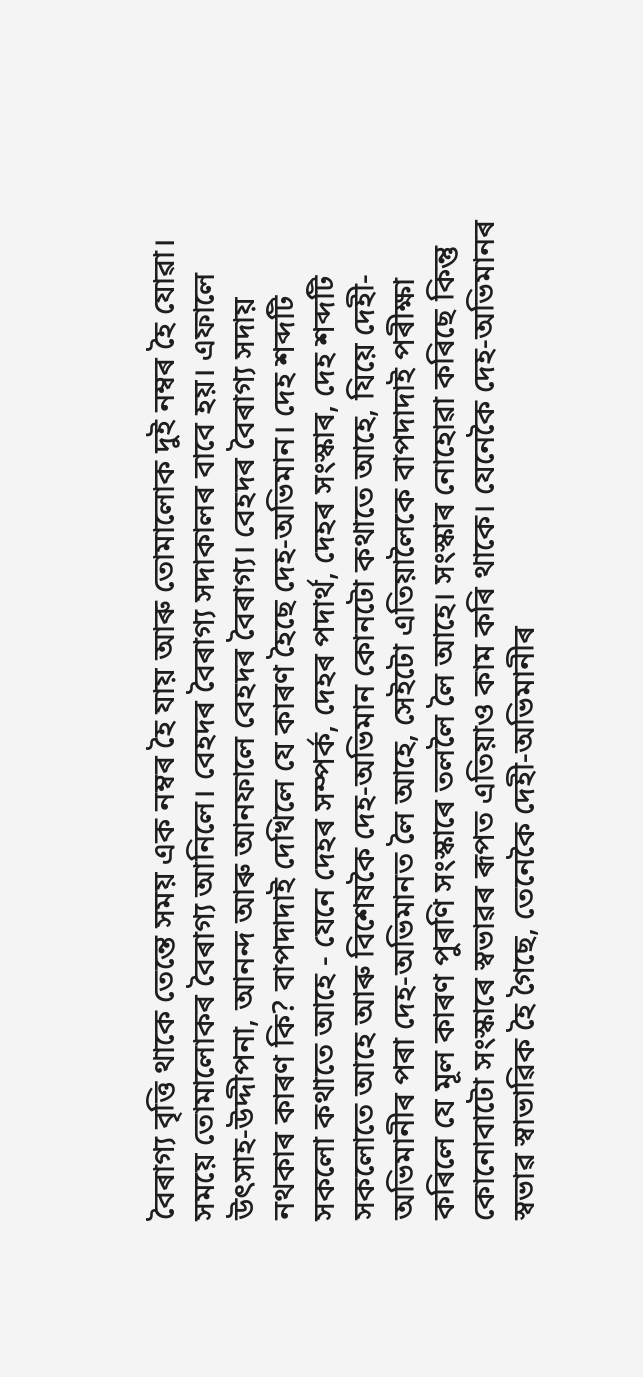বৈৰাগ্য বৃত্তি থাকে তেন্তে সময় এক নম্বৰ হৈ যায় আৰু তোমালোক দুই নম্বৰ হৈ যোৱা। সময়ে তোমালোকৰ বৈৰাগ্য আনিলে। বেহদৰ বৈৰাগ্য সদাকালৰ বাবে হয়। এফালে উৎসাহ-উদ্দীপনা, আনন্দ আৰু আনফালে বেহদৰ বৈৰাগ্য। বেহদৰ বৈৰাগ্য সদায় নথকাৰ কাৰণ কি? বাপদাদাই দেখিলে যে কাৰণ হৈছে দেহ-অভিমান। দেহ শব্দটি সকলো কথাতে আহে - যেনে দেহৰ সম্পৰ্ক, দেহৰ পদাৰ্থ, দেহৰ সংস্কাৰ, দেহ শব্দটি সকলোতে আহে আৰু বিশেষকৈ দেহ-অভিমান কোনটো কথাতে আহে, যিয়ে দেহী-অভিমানীৰ পৰা দেহ-অভিমানত লৈ আহে, সেইটো এতিয়ালৈকে বাপদাদাই পৰীক্ষা কৰিলে যে মূল কাৰণ পুৰণি সংস্কাৰে তললৈ লৈ আহে। সংস্কাৰ নোহোৱা কৰিছে কিন্তু কোনোবাটো সংস্কাৰে স্বভাৱৰ ৰূপত এতিয়াও কাম কৰি থাকে। যেনেকৈ দেহ-অভিমানৰ স্বভাৱ স্বাভাৱিক হৈ গৈছে, তেনেকৈ দেহী-অভিমানীৰ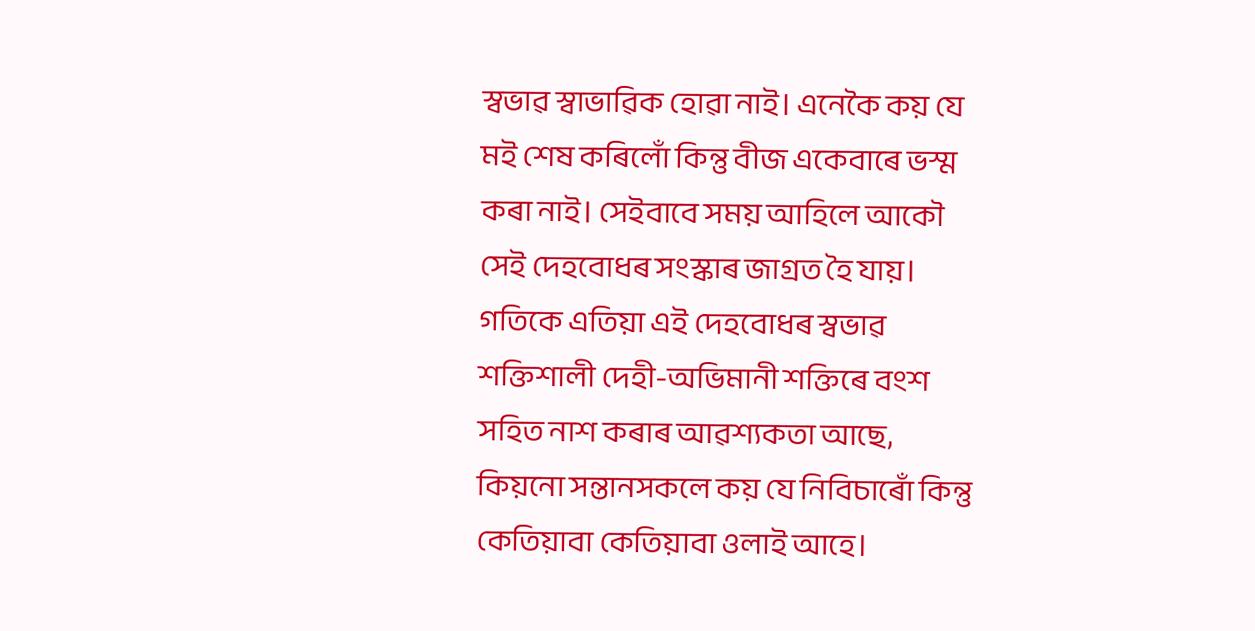স্বভাৱ স্বাভাৱিক হোৱা নাই। এনেকৈ কয় যে মই শেষ কৰিলোঁ কিন্তু বীজ একেবাৰে ভস্ম কৰা নাই। সেইবাবে সময় আহিলে আকৌ সেই দেহবোধৰ সংস্কাৰ জাগ্ৰত হৈ যায়। গতিকে এতিয়া এই দেহবোধৰ স্বভাৱ শক্তিশালী দেহী-অভিমানী শক্তিৰে বংশ সহিত নাশ কৰাৰ আৱশ্যকতা আছে, কিয়নো সন্তানসকলে কয় যে নিবিচাৰোঁ কিন্তু কেতিয়াবা কেতিয়াবা ওলাই আহে।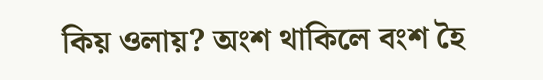কিয় ওলায়? অংশ থাকিলে বংশ হৈ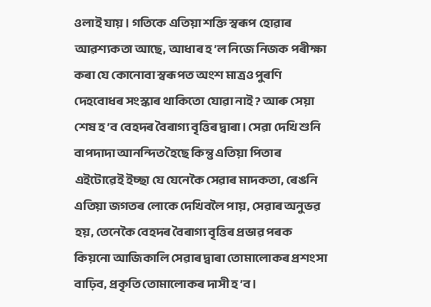ওলাই যায়। গতিকে এতিয়া শক্তি স্বৰূপ হোৱাৰ আৱশ্যকতা আছে, আধাৰ হ’ল নিজে নিজক পৰীক্ষা কৰা যে কোনোবা স্বৰূপত অংশ মাত্ৰও পুৰণি দেহবোধৰ সংস্কাৰ থাকিতো যোৱা নাই? আৰু সেয়া শেষ হ’ব বেহদৰ বৈৰাগ্য বৃত্তিৰ দ্বাৰা। সেৱা দেখি শুনি বাপদাদা আনন্দিত হৈছে কিন্তু এতিয়া পিতাৰ এইটোৱেই ইচ্ছা যে যেনেকৈ সেৱাৰ মাদকতা, ৰেঙনি এতিয়া জগতৰ লোকে দেখিবলৈ পায়, সেৱাৰ অনুভৱ হয়, তেনেকৈ বেহদৰ বৈৰাগ্য বৃত্তিৰ প্ৰভাৱ পৰক কিয়নো আজিকালি সেৱাৰ দ্বাৰা তোমালোকৰ প্ৰশংসা বাঢ়িব, প্ৰকৃতি তোমালোকৰ দাসী হ’ব।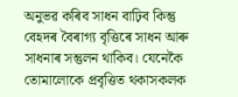অনুভৱ কৰিব সাধন বাঢ়িব কিন্তু বেহদৰ বৈৰাগ্য বৃত্তিৰে সাধন আৰু সাধনাৰ সন্তুলন থাকিব। যেনেকৈ তোমালোকে প্ৰবৃত্তিত থকাসকলক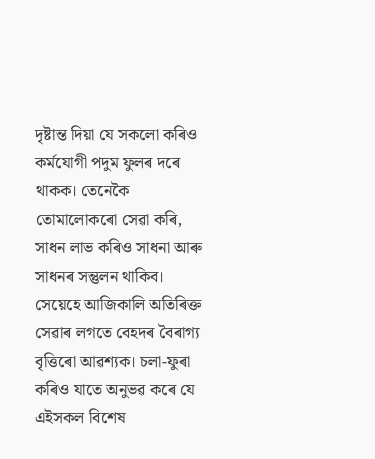দৃষ্টান্ত দিয়া যে সকলো কৰিও কৰ্মযোগী পদুম ফুলৰ দৰে থাকক। তেনেকৈ তোমালোকৰো সেৱা কৰি, সাধন লাভ কৰিও সাধনা আৰু সাধনৰ সন্তুলন থাকিব। সেয়েহে আজিকালি অতিৰিক্ত সেৱাৰ লগতে বেহদৰ বৈৰাগ্য বৃত্তিৰো আৱশ্যক। চলা-ফুৰা কৰিও যাতে অনুভৱ কৰে যে এইসকল বিশেষ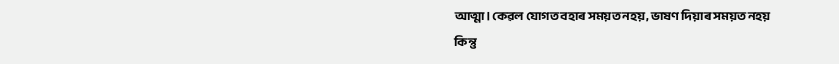আত্মা। কেৱল যোগত বহাৰ সময়ত নহয়, ভাষণ দিয়াৰ সময়ত নহয় কিন্তু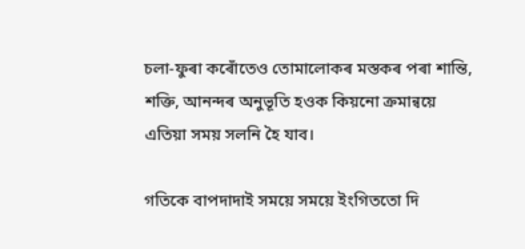চলা-ফুৰা কৰোঁতেও তোমালোকৰ মস্তকৰ পৰা শান্তি, শক্তি, আনন্দৰ অনুভূতি হওক কিয়নো ক্ৰমান্বয়ে এতিয়া সময় সলনি হৈ যাব।

গতিকে বাপদাদাই সময়ে সময়ে ইংগিততো দি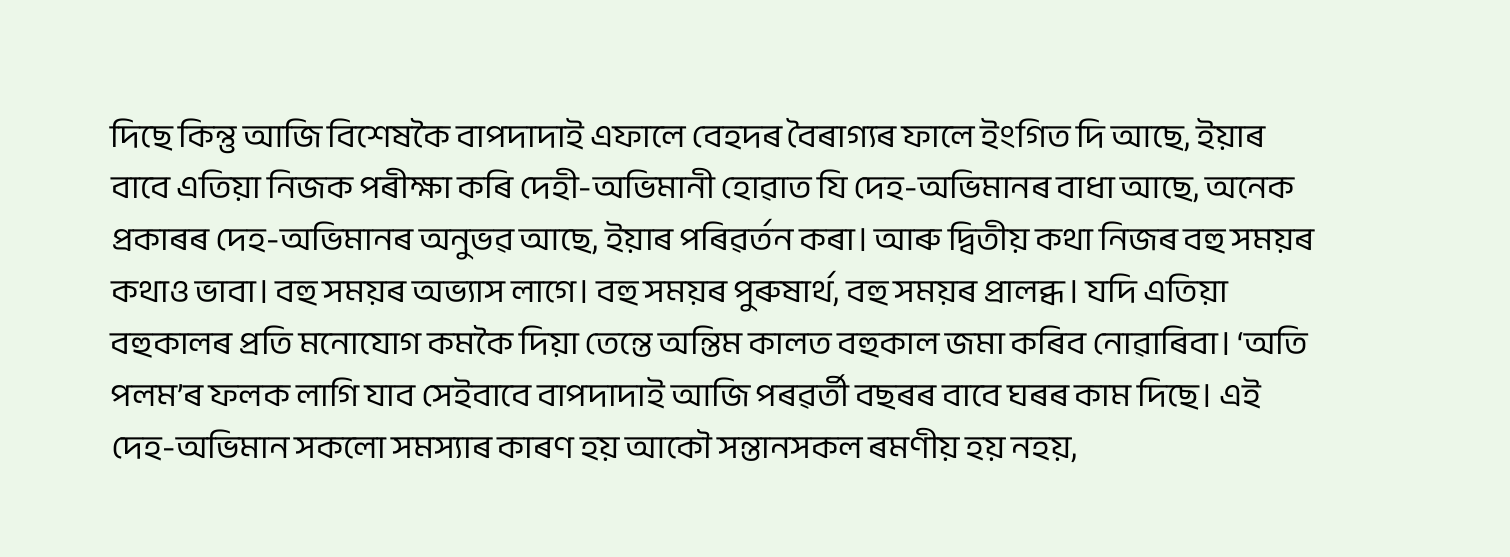দিছে কিন্তু আজি বিশেষকৈ বাপদাদাই এফালে বেহদৰ বৈৰাগ্যৰ ফালে ইংগিত দি আছে, ইয়াৰ বাবে এতিয়া নিজক পৰীক্ষা কৰি দেহী-অভিমানী হোৱাত যি দেহ-অভিমানৰ বাধা আছে, অনেক প্ৰকাৰৰ দেহ-অভিমানৰ অনুভৱ আছে, ইয়াৰ পৰিৱৰ্তন কৰা। আৰু দ্বিতীয় কথা নিজৰ বহু সময়ৰ কথাও ভাবা। বহু সময়ৰ অভ্যাস লাগে। বহু সময়ৰ পুৰুষাৰ্থ, বহু সময়ৰ প্ৰালব্ধ। যদি এতিয়া বহুকালৰ প্ৰতি মনোযোগ কমকৈ দিয়া তেন্তে অন্তিম কালত বহুকাল জমা কৰিব নোৱাৰিবা। ‘অতি পলম’ৰ ফলক লাগি যাব সেইবাবে বাপদাদাই আজি পৰৱৰ্তী বছৰৰ বাবে ঘৰৰ কাম দিছে। এই দেহ-অভিমান সকলো সমস্যাৰ কাৰণ হয় আকৌ সন্তানসকল ৰমণীয় হয় নহয়,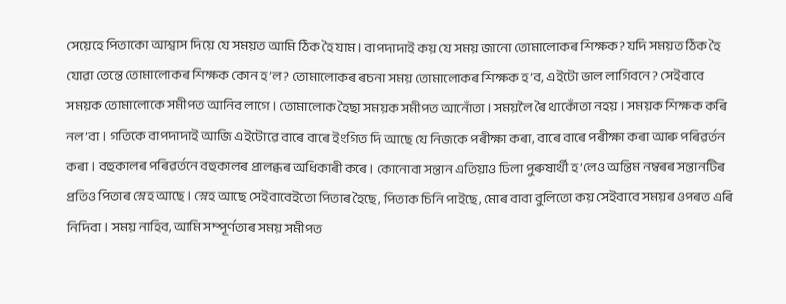সেয়েহে পিতাকো আশ্বাস দিয়ে যে সময়ত আমি ঠিক হৈ যাম। বাপদাদাই কয় যে সময় জানো তোমালোকৰ শিক্ষক? যদি সময়ত ঠিক হৈ যোৱা তেন্তে তোমালোকৰ শিক্ষক কোন হ’ল? তোমালোকৰ ৰচনা সময় তোমালোকৰ শিক্ষক হ’ব, এইটো ভাল লাগিবনে? সেইবাবে সময়ক তোমালোকে সমীপত আনিব লাগে। তোমালোক হৈছা সময়ক সমীপত আনোঁতা। সময়লৈ ৰৈ থাকোঁতা নহয়। সময়ক শিক্ষক কৰি নল’বা। গতিকে বাপদাদাই আজি এইটোৱে বাৰে বাৰে ইংগিত দি আছে যে নিজকে পৰীক্ষা কৰা, বাৰে বাৰে পৰীক্ষা কৰা আৰু পৰিৱৰ্তন কৰা। বহুকালৰ পৰিৱৰ্তনে বহুকালৰ প্ৰালব্ধৰ অধিকাৰী কৰে। কোনোবা সন্তান এতিয়াও ঢিলা পুৰুষাৰ্থী হ’লেও অন্তিম নম্বৰৰ সন্তানটিৰ প্ৰতিও পিতাৰ স্নেহ আছে। স্নেহ আছে সেইবাবেইতো পিতাৰ হৈছে, পিতাক চিনি পাইছে, মোৰ বাবা বুলিতো কয় সেইবাবে সময়ৰ ওপৰত এৰি নিদিবা। সময় নাহিব, আমি সম্পূৰ্ণতাৰ সময় সমীপত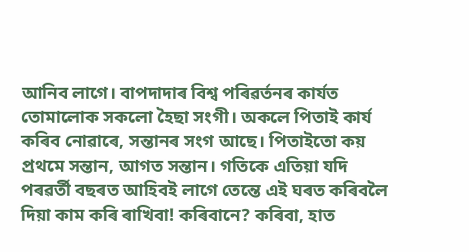আনিব লাগে। বাপদাদাৰ বিশ্ব পৰিৱৰ্তনৰ কাৰ্যত তোমালোক সকলো হৈছা সংগী। অকলে পিতাই কাৰ্য কৰিব নোৱাৰে, সন্তানৰ সংগ আছে। পিতাইতো কয় প্ৰথমে সন্তান, আগত সন্তান। গতিকে এতিয়া যদি পৰৱৰ্তী বছৰত আহিবই লাগে তেন্তে এই ঘৰত কৰিবলৈ দিয়া কাম কৰি ৰাখিবা! কৰিবানে? কৰিবা, হাত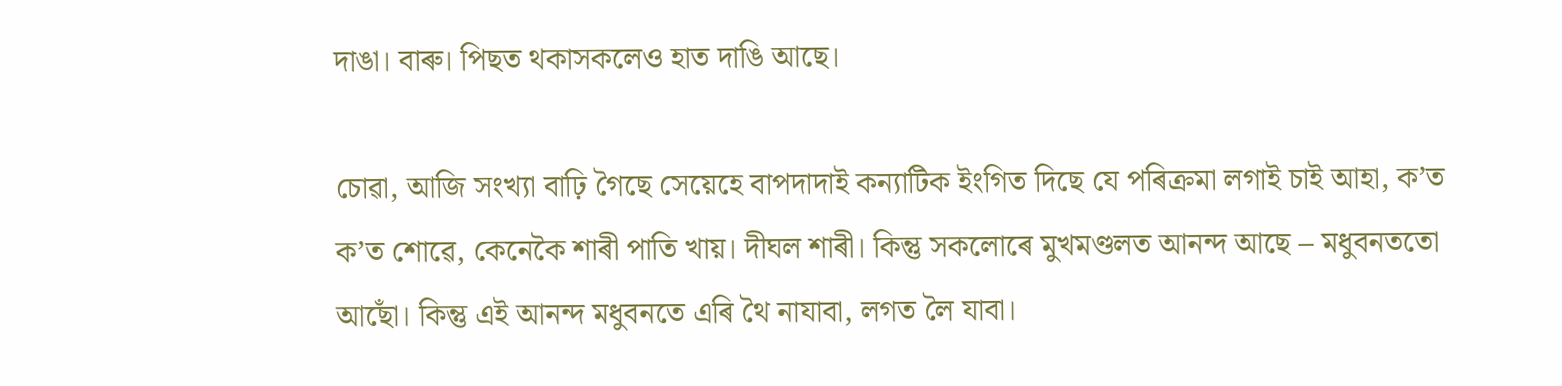দাঙা। বাৰু। পিছত থকাসকলেও হাত দাঙি আছে।

চোৱা, আজি সংখ্যা বাঢ়ি গৈছে সেয়েহে বাপদাদাই কন্যাটিক ইংগিত দিছে যে পৰিক্ৰমা লগাই চাই আহা, ক’ত ক’ত শোৱে, কেনেকৈ শাৰী পাতি খায়। দীঘল শাৰী। কিন্তু সকলোৰে মুখমণ্ডলত আনন্দ আছে – মধুবনততো আছোঁ। কিন্তু এই আনন্দ মধুবনতে এৰি থৈ নাযাবা, লগত লৈ যাবা।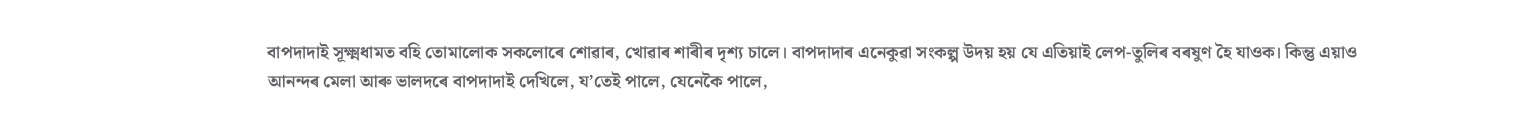বাপদাদাই সূক্ষ্মধামত বহি তোমালোক সকলোৰে শোৱাৰ, খোৱাৰ শাৰীৰ দৃশ্য চালে। বাপদাদাৰ এনেকুৱা সংকল্প উদয় হয় যে এতিয়াই লেপ-তুলিৰ বৰষুণ হৈ যাওক। কিন্তু এয়াও আনন্দৰ মেলা আৰু ভালদৰে বাপদাদাই দেখিলে, য’তেই পালে, যেনেকৈ পালে,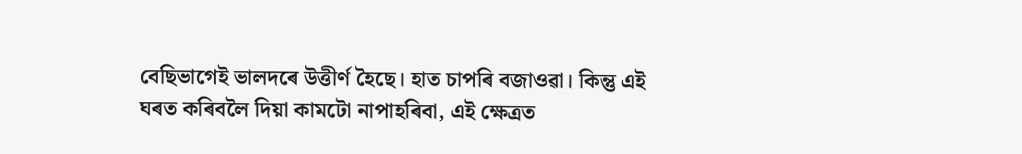বেছিভাগেই ভালদৰে উত্তীৰ্ণ হৈছে। হাত চাপৰি বজাওৱা। কিন্তু এই ঘৰত কৰিবলৈ দিয়া কামটো নাপাহৰিবা, এই ক্ষেত্ৰত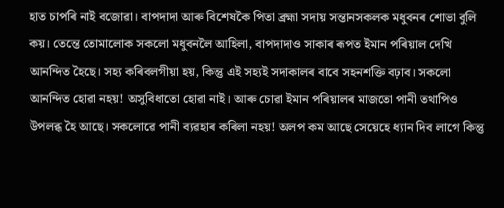হাত চাপৰি নাই বজোৱা। বাপদাদা আৰু বিশেষকৈ পিতা ব্ৰহ্মা সদায় সন্তানসকলক মধুবনৰ শোভা বুলি কয়। তেন্তে তোমালোক সকলো মধুবনলৈ আহিলা, বাপদাদাও সাকাৰ ৰূপত ইমান পৰিয়াল দেখি আনন্দিত হৈছে। সহ্য কৰিবলগীয়া হয়, কিন্তু এই সহ্যই সদাকালৰ বাবে সহনশক্তি বঢ়াব। সকলো আনন্দিত হোৱা নহয়! অসুবিধাতো হোৱা নাই। আৰু চোৱা ইমান পৰিয়ালৰ মাজতো পানী তথাপিও উপলব্ধ হৈ আছে। সকলোৱে পানী ব্যৱহাৰ কৰিলা নহয়! অলপ কম আছে সেয়েহে ধ্যান দিব লাগে কিন্তু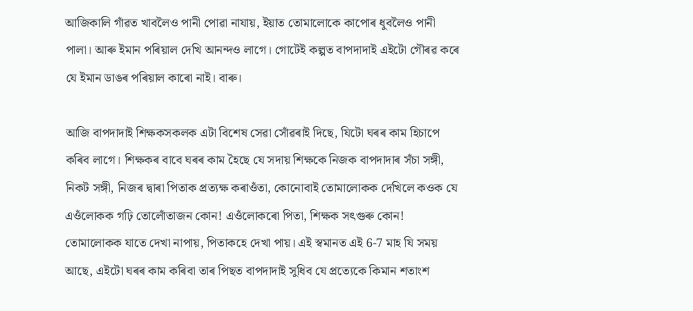আজিকালি গাঁৱত খাবলৈও পানী পোৱা নাযায়, ইয়াত তোমালোকে কাপোৰ ধুবলৈও পানী পালা। আৰু ইমান পৰিয়াল দেখি আনন্দও লাগে। গোটেই কল্পত বাপদাদাই এইটো গৌৰৱ কৰে যে ইমান ডাঙৰ পৰিয়াল কাৰো নাই। বাৰু।

আজি বাপদাদাই শিক্ষকসকলক এটা বিশেষ সেৱা সোঁৱৰাই দিছে, যিটো ঘৰৰ কাম হিচাপে কৰিব লাগে। শিক্ষকৰ বাবে ঘৰৰ কাম হৈছে যে সদায় শিক্ষকে নিজক বাপদাদাৰ সঁচা সঙ্গী, নিকট সঙ্গী, নিজৰ দ্বাৰা পিতাক প্ৰত্যক্ষ কৰাওঁতা, কোনোবাই তোমালোকক দেখিলে কওক যে এওঁলোকক গঢ়ি তোলোঁতাজন কোন! এওঁলোকৰো পিতা, শিক্ষক সৎগুৰু কোন! তোমালোকক যাতে দেখা নাপায়, পিতাকহে দেখা পায়। এই স্বমানত এই 6-7 মাহ যি সময় আছে, এইটো ঘৰৰ কাম কৰিবা তাৰ পিছত বাপদাদাই সুধিব যে প্ৰত্যেকে কিমান শতাংশ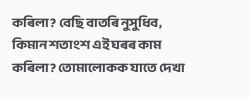কৰিলা? বেছি বাতৰি নুসুধিব, কিমান শতাংশ এই ঘৰৰ কাম কৰিলা? তোমালোকক যাতে দেখা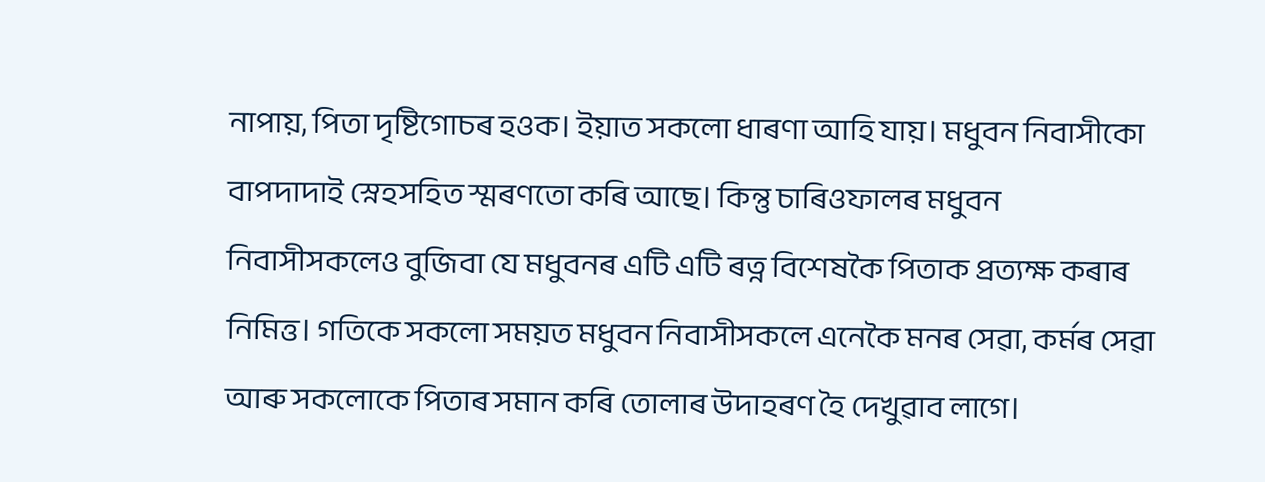নাপায়, পিতা দৃষ্টিগোচৰ হওক। ইয়াত সকলো ধাৰণা আহি যায়। মধুবন নিবাসীকো বাপদাদাই স্নেহসহিত স্মৰণতো কৰি আছে। কিন্তু চাৰিওফালৰ মধুবন নিবাসীসকলেও বুজিবা যে মধুবনৰ এটি এটি ৰত্ন বিশেষকৈ পিতাক প্ৰত্যক্ষ কৰাৰ নিমিত্ত। গতিকে সকলো সময়ত মধুবন নিবাসীসকলে এনেকৈ মনৰ সেৱা, কৰ্মৰ সেৱা আৰু সকলোকে পিতাৰ সমান কৰি তোলাৰ উদাহৰণ হৈ দেখুৱাব লাগে।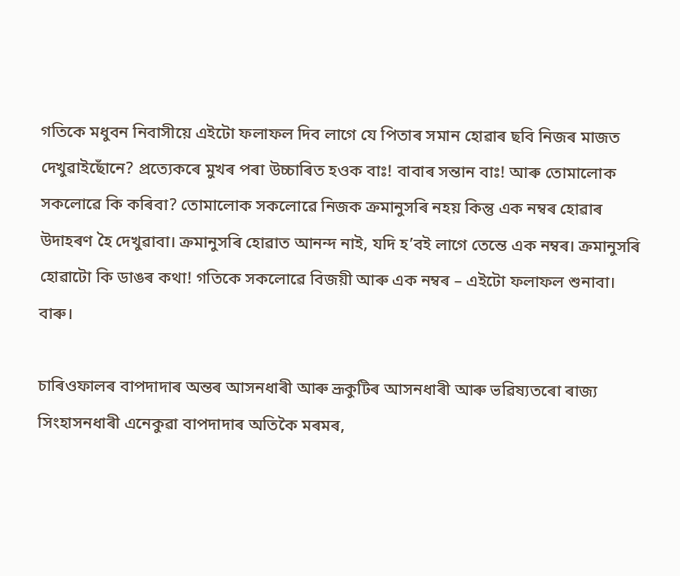গতিকে মধুবন নিবাসীয়ে এইটো ফলাফল দিব লাগে যে পিতাৰ সমান হোৱাৰ ছবি নিজৰ মাজত দেখুৱাইছোঁনে? প্ৰত্যেকৰে মুখৰ পৰা উচ্চাৰিত হওক বাঃ! বাবাৰ সন্তান বাঃ! আৰু তোমালোক সকলোৱে কি কৰিবা? তোমালোক সকলোৱে নিজক ক্ৰমানুসৰি নহয় কিন্তু এক নম্বৰ হোৱাৰ উদাহৰণ হৈ দেখুৱাবা। ক্ৰমানুসৰি হোৱাত আনন্দ নাই, যদি হ’বই লাগে তেন্তে এক নম্বৰ। ক্ৰমানুসৰি হোৱাটো কি ডাঙৰ কথা! গতিকে সকলোৱে বিজয়ী আৰু এক নম্বৰ – এইটো ফলাফল শুনাবা। বাৰু।

চাৰিওফালৰ বাপদাদাৰ অন্তৰ আসনধাৰী আৰু ভ্ৰূকুটিৰ আসনধাৰী আৰু ভৱিষ্যতৰো ৰাজ্য সিংহাসনধাৰী এনেকুৱা বাপদাদাৰ অতিকৈ মৰমৰ,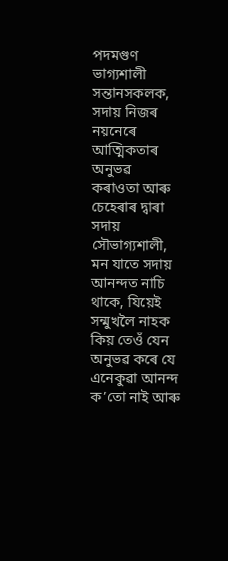পদমগুণ ভাগ্যশালী সন্তানসকলক, সদায় নিজৰ নয়নেৰে আত্মিকতাৰ অনুভৱ কৰাওতা আৰু চেহেৰাৰ দ্বাৰা সদায় সৌভাগ্যশালী, মন যাতে সদায় আনন্দত নাচি থাকে, যিয়েই সন্মুখলৈ নাহক কিয় তেওঁ যেন অনুভৱ কৰে যে এনেকুৱা আনন্দ ক’তো নাই আৰু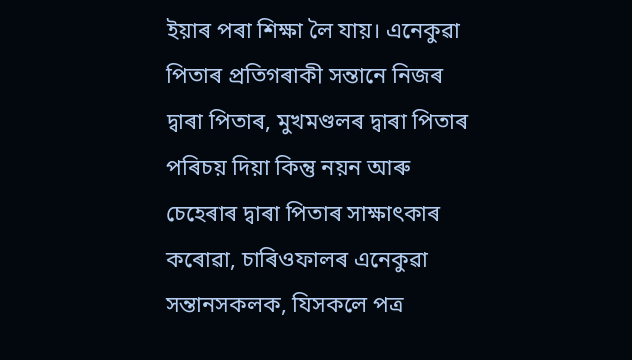ইয়াৰ পৰা শিক্ষা লৈ যায়। এনেকুৱা পিতাৰ প্ৰতিগৰাকী সন্তানে নিজৰ দ্বাৰা পিতাৰ, মুখমণ্ডলৰ দ্বাৰা পিতাৰ পৰিচয় দিয়া কিন্তু নয়ন আৰু চেহেৰাৰ দ্বাৰা পিতাৰ সাক্ষাৎকাৰ কৰোৱা, চাৰিওফালৰ এনেকুৱা সন্তানসকলক, যিসকলে পত্ৰ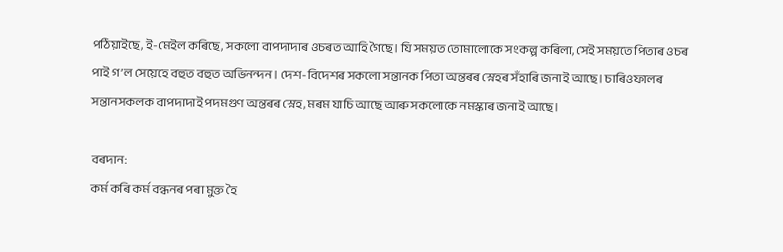পঠিয়াইছে, ই-মেইল কৰিছে, সকলো বাপদাদাৰ ওচৰত আহি গৈছে। যি সময়ত তোমালোকে সংকল্প কৰিলা, সেই সময়তে পিতাৰ ওচৰ পাই গ’ল সেয়েহে বহুত বহুত অভিনন্দন। দেশ-বিদেশৰ সকলো সন্তানক পিতা অন্তৰৰ স্নেহৰ সঁহাৰি জনাই আছে। চাৰিওফালৰ সন্তানসকলক বাপদাদাই পদমগুণ অন্তৰৰ স্নেহ, মৰম যাচি আছে আৰু সকলোকে নমস্কাৰ জনাই আছে।

বৰদান:
কৰ্ম কৰি কৰ্ম বন্ধনৰ পৰা মুক্ত হৈ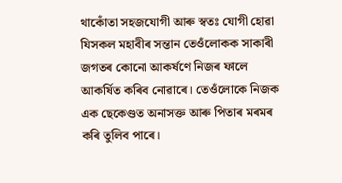থাকোঁতা সহজযোগী আৰু স্বতঃ যোগী হোৱা যিসকল মহাবীৰ সন্তান তেওঁলোকক সাকাৰী জগতৰ কোনো আকৰ্ষণে নিজৰ ফালে আকৰ্ষিত কৰিব নোৱাৰে। তেওঁলোকে নিজক এক ছেকেণ্ডত অনাসক্ত আৰু পিতাৰ মৰমৰ কৰি তুলিব পাৰে।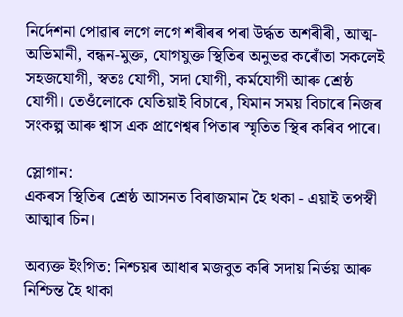নিৰ্দেশনা পোৱাৰ লগে লগে শৰীৰৰ পৰা উৰ্দ্ধত অশৰীৰী, আত্ম-অভিমানী, বন্ধন-মুক্ত, যোগযুক্ত স্থিতিৰ অনুভৱ কৰোঁতা সকলেই সহজযোগী, স্বতঃ যোগী, সদা যোগী, কৰ্মযোগী আৰু শ্ৰেষ্ঠ যোগী। তেওঁলোকে যেতিয়াই বিচাৰে, যিমান সময় বিচাৰে নিজৰ সংকল্প আৰু শ্বাস এক প্ৰাণেশ্বৰ পিতাৰ স্মৃতিত স্থিৰ কৰিব পাৰে।

স্লোগান:
একৰস স্থিতিৰ শ্ৰেষ্ঠ আসনত বিৰাজমান হৈ থকা - এয়াই তপস্বী আত্মাৰ চিন।

অব্যক্ত ইংগিত: নিশ্চয়ৰ আধাৰ মজবুত কৰি সদায় নিৰ্ভয় আৰু নিশ্চিন্ত হৈ থাকা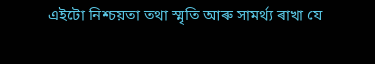এইটো নিশ্চয়তা তথা স্মৃতি আৰু সামৰ্থ্য ৰাখা যে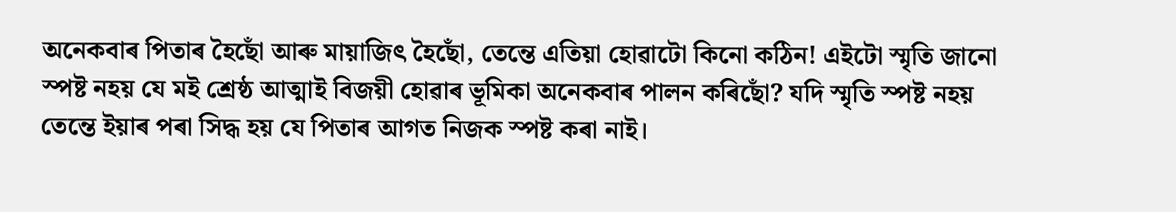অনেকবাৰ পিতাৰ হৈছোঁ আৰু মায়াজিৎ হৈছোঁ, তেন্তে এতিয়া হোৱাটো কিনো কঠিন! এইটো স্মৃতি জানো স্পষ্ট নহয় যে মই শ্ৰেষ্ঠ আত্মাই বিজয়ী হোৱাৰ ভূমিকা অনেকবাৰ পালন কৰিছোঁ? যদি স্মৃতি স্পষ্ট নহয় তেন্তে ইয়াৰ পৰা সিদ্ধ হয় যে পিতাৰ আগত নিজক স্পষ্ট কৰা নাই।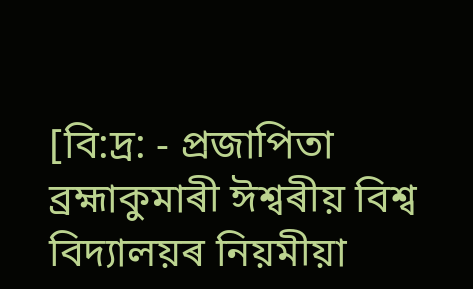[বি:দ্ৰ: - প্ৰজাপিতা ব্ৰহ্মাকুমাৰী ঈশ্বৰীয় বিশ্ব বিদ্যালয়ৰ নিয়মীয়া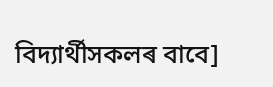বিদ্যাৰ্থীসকলৰ বাবে]